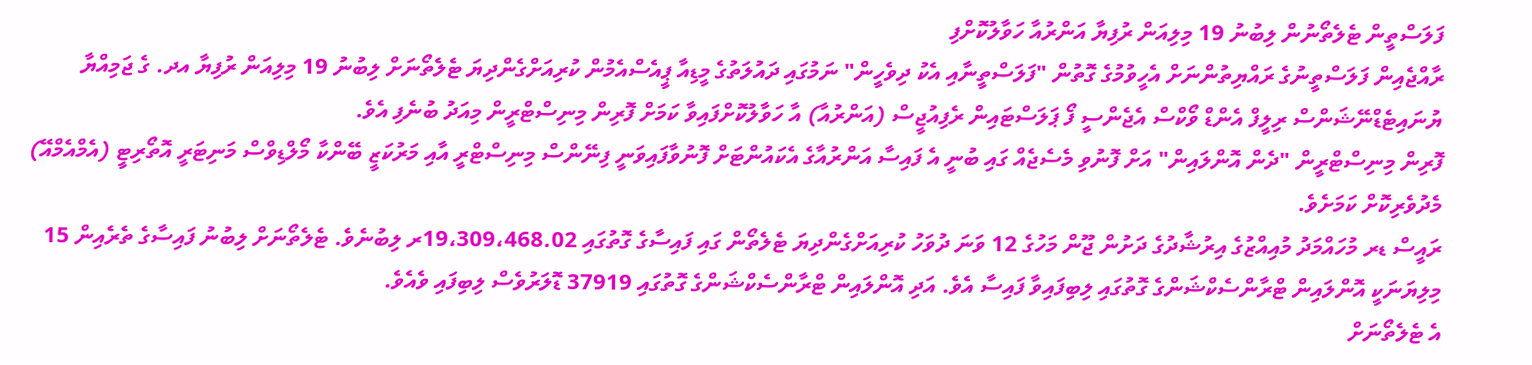ފަލަސްތީން ޓެލެތޯނުން ލިބުނު 19 މިލިއަން ރުފިޔާ އަންރުއާ ހަވާލުކޮށްފި
ރާއްޖެއިން ފަލަސްތީނުގެ ރައްޔިތުންނަށް އެހީވުމުގެ ގޮތުން "ފަލަސްތީނާއި އެކު ދިވެހީން" ނަމުގައި ދައުލަތުގެ މީޑިއާ ޕީއެސްއެމުން ކުރިއަށްގެންދިޔަ ޓެލެތޯނަށް ލިބުނު 19 މިލިއަން ރުފިޔާ އދ. ގެ ޖަމިއްޔާ ޔުނައިޓެޑްނޭޝަންސް ރިލީފް އެންޑް ވޯކްސް އެޖެންސީ ފޯ ޕަލަސްޓައިން ރެފިއުޖީސް (އަންރުއާ) އާ ހަވާލުކޮށްފައިވާ ކަމަށް ފޮރިން މިނިސްޓްރީން މިއަދު ބުނެފި އެވެ.
ފޮރިން މިނިސްޓްރީން "ދެން އޮންލައިން" އަށް ފޮނުވި މެސެޖެއް ގައި ބުނީ އެ ފައިސާ އަންރުއާގެ އެކައުންޓަށް ފޮނުވާފައިވަނީ ފިނޭންސް މިނިސްޓްރީ އާއި މަރުކަޒީ ބޭންކާ މޯލްޑިވްސް މަނިޓަރީ އޮތޯރިޓީ (އެމްއެމްއޭ) މެދުވެރިކޮށް ކަމަށެވެ.
ރައީސް ޑރ މުހައްމަދު މުއިއްޒުގެ އިރުޝާދުގެ ދަށުން ޖޫން މަހުގެ 12 ވަނަ ދުވަހު ކުރިއަށްގެންދިޔަ ޓެލެތޯން ގައި ފައިސާގެ ގޮތުގައި 19،309،468.02ރ ލިބުނެވެ. ޓެލެތޯނަށް ލިބުނު ފައިސާގެ ތެރެއިން 15 މިލިޔަނަކީ އޮންލައިން ޓްރާންސެކްޝަންގެ ގޮތުގައި ލިބިފައިވާ ފައިސާ އެވެ. އަދި އޮންލައިން ޓްރާންސެކްޝަންގެ ގޮތުގައި 37919 ޑޮލަރުވެސް ލިބިފައި ވެއެވެ.
އެ ޓެލެތޯނަށް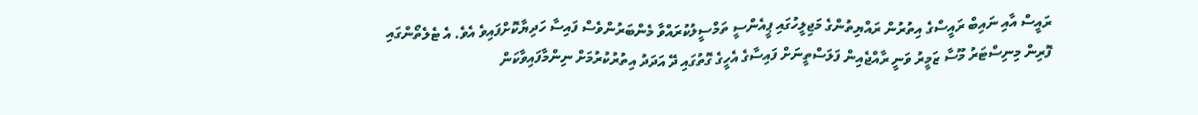ރައީސް އާއި ނައިބް ރައީސްގެ އިތުރުން ރައްޔިތުންގެ މަޖިލީހުގައި ޕީއެންސީ ތަމްސީލުކުރައްވާ މެންބަރުންވެސް ފައިސާ ހަދިޔާކޮށްފައިވެ އެވެ. އެ ޓެލެތޯންގައި ފޮރިން މިނިސްޓަރު މޫސާ ޒަމީރު ވަނީ ރާއްޖެއިން ފަލަސްތީނަށް ފައިސާގެ އެހީގެ ގޮތުގައި ދޭ އަދަދު އިތުރުކުރުމަށް ނިންމާފައިވާކަން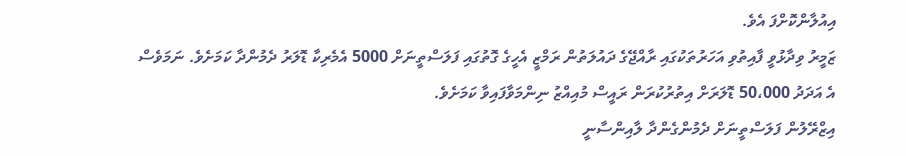އިއުލާންކޮށްފަ އެވެ.
ޒަމީރު ވިދާޅުވީ ފާއިތުވި އަހަރުތަކުގައި ރާއްޖޭގެ ދައުލަތުން ރަމްޒީ އެހީގެ ގޮތުގައި ފަލަސްތީނަށް 5000 އެމެރިކާ ޑޮލަރު ދެމުންދާ ކަމަށެވެ. ނަމަވެސް އެ އަދަދު 50،000 ޑޮލަރަށް އިތުރުކުރަން ރައީސް މުއިއްޒު ނިންމަވާފައިވާ ކަމަށެވެ.
އިޒްރޭލުން ފަލަސްތީނަށް ދެމުންގެންދާ ލާއިންސާނީ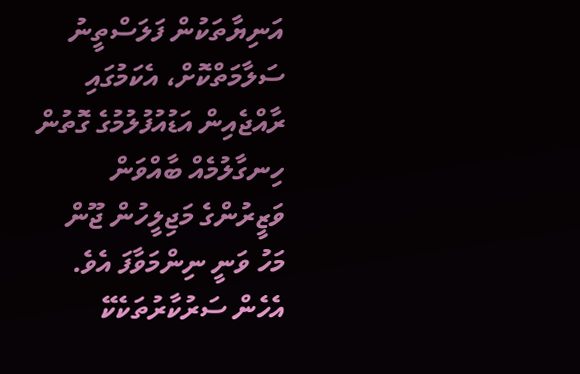އަނިޔާތަކުން ފަލަސްތީނު ސަލާމަތްކޮށް، އެކަމުގައި ރާއްޖެއިން އަޑުއުފުލުމުގެ ގޮތުން ހިނގާލުމެއް ބާއްވަން ވަޒީރުންގެ މަޖިލީހުން ޖޫން މަހު ވަނީ ނިންމަވާފަ އެވެ. އެހެން ސަރުކާރުތަކެކޭ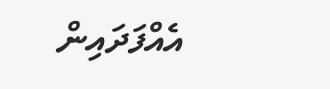އެއްފަދައިން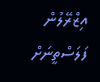އިޒްރޭލުން ފަލަސްތީނަށް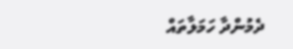ދެމުންދާ ހަމަލާތައް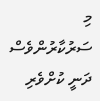މި ސަރުކާރުންވެސް ދަނީ ކުށްވެރި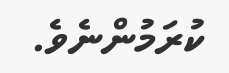ކުރަމުންނެވެ.